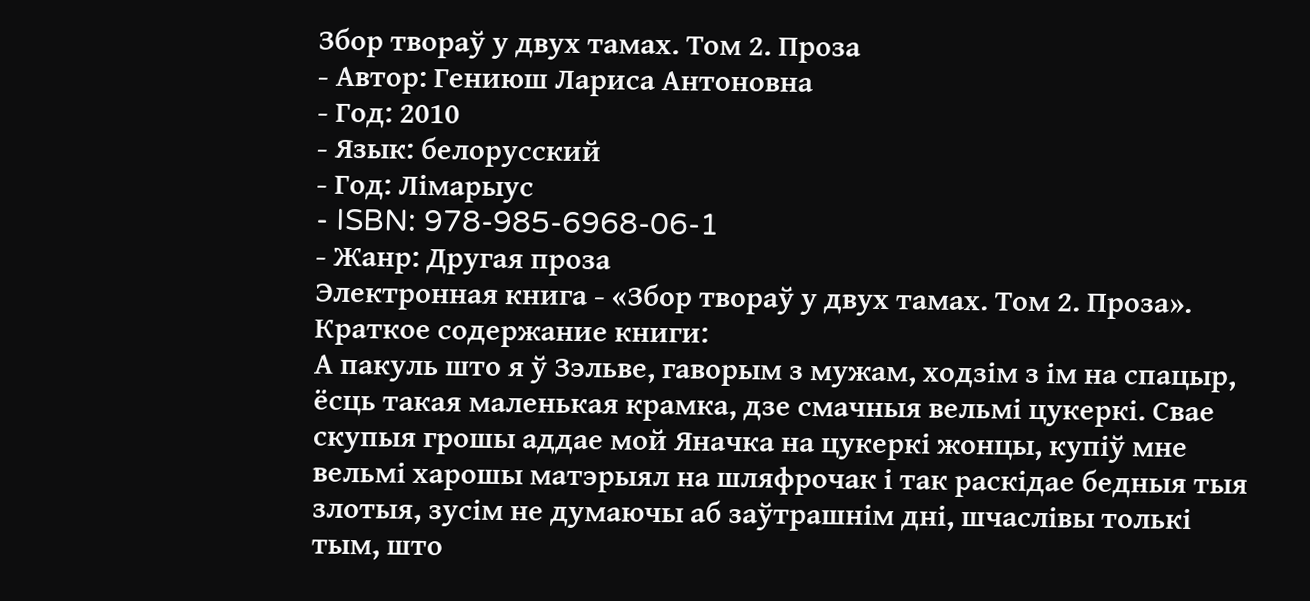Збор твораў у двух тамах. Том 2. Проза
- Автор: Гениюш Лариса Антоновна
- Год: 2010
- Язык: белорусский
- Год: Лімарыус
- ISBN: 978-985-6968-06-1
- Жанр: Другая проза
Электронная книга - «Збор твораў у двух тамах. Том 2. Проза». Краткое содержание книги:
А пакуль што я ў Зэльве, гаворым з мужам, ходзім з ім на спацыр, ёсць такая маленькая крамка, дзе смачныя вельмі цукеркі. Свае скупыя грошы аддае мой Яначка на цукеркі жонцы, купіў мне вельмі харошы матэрыял на шляфрочак і так раскідае бедныя тыя злотыя, зусім не думаючы аб заўтрашнім дні, шчаслівы толькі тым, што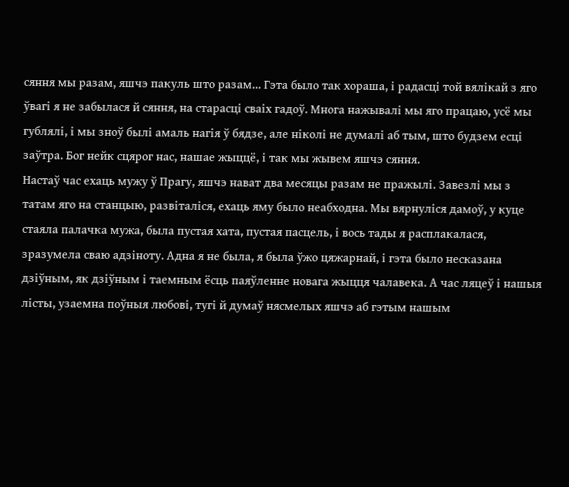сяння мы разам, яшчэ пакуль што разам... Гэта было так хораша, і радасці той вялікай з яго ўвагі я не забылася й сяння, на старасці сваіх гадоў. Многа нажывалі мы яго працаю, усё мы гублялі, і мы зноў былі амаль нагія ў бядзе, але ніколі не думалі аб тым, што будзем есці заўтра. Бог нейк сцярог нас, нашае жыццё, і так мы жывем яшчэ сяння.
Настаў час ехаць мужу ў Прагу, яшчэ нават два месяцы разам не пражылі. Завезлі мы з татам яго на станцыю, развіталіся, ехаць яму было неабходна. Мы вярнуліся дамоў, у куце стаяла палачка мужа, была пустая хата, пустая пасцель, і вось тады я расплакалася, зразумела сваю адзіноту. Адна я не была, я была ўжо цяжарнай, і гэта было несказана дзіўным, як дзіўным і таемным ёсць паяўленне новага жыцця чалавека. А час ляцеў і нашыя лісты, узаемна поўныя любові, тугі й думаў нясмелых яшчэ аб гэтым нашым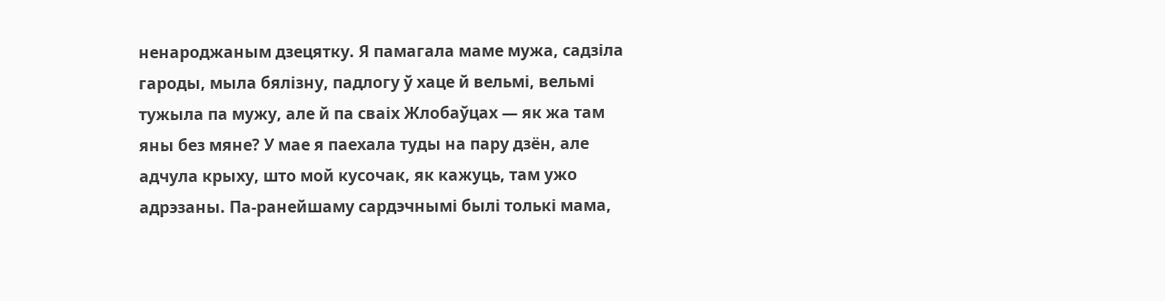ненароджаным дзецятку. Я памагала маме мужа, садзіла гароды, мыла бялізну, падлогу ў хаце й вельмі, вельмі тужыла па мужу, але й па сваіх Жлобаўцах — як жа там яны без мяне? У мае я паехала туды на пару дзён, але адчула крыху, што мой кусочак, як кажуць, там ужо адрэзаны. Па-ранейшаму сардэчнымі былі толькі мама,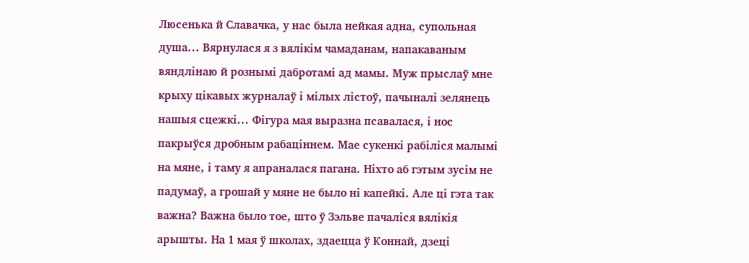Люсенька й Славачка, у нас была нейкая адна, супольная душа... Вярнулася я з вялікім чамаданам, напакаваным вяндлінаю й рознымі дабротамі ад мамы. Муж прыслаў мне крыху цікавых журналаў і мілых лістоў, пачыналі зелянець нашыя сцежкі... Фігура мая выразна псавалася, і нос пакрыўся дробным рабаціннем. Мае сукенкі рабіліся малымі на мяне, і таму я апраналася пагана. Ніхто аб гэтым зусім не падумаў, а грошай у мяне не было ні капейкі. Але ці гэта так важна? Важна было тое, што ў Зэльве пачаліся вялікія арышты. На 1 мая ў школах, здаецца ў Коннай, дзеці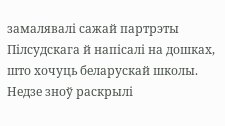замалявалі сажай партрэты Пілсудскага й напісалі на дошках, што хочуць беларускай школы. Недзе зноў раскрылі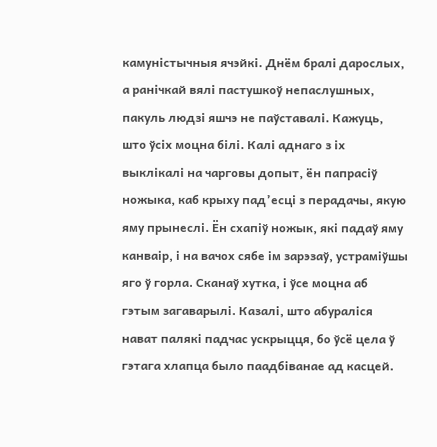камуністычныя ячэйкі. Днём бралі дарослых, а ранічкай вялі пастушкоў непаслушных, пакуль людзі яшчэ не паўставалі. Кажуць, што ўсіх моцна білі. Калі аднаго з іх выклікалі на чарговы допыт, ён папрасіў ножыка, каб крыху пад’есці з перадачы, якую яму прынеслі. Ён схапіў ножык, які падаў яму канваір, і на вачох сябе ім зарэзаў, устраміўшы яго ў горла. Сканаў хутка, і ўсе моцна аб гэтым загаварылі. Казалі, што абураліся нават палякі падчас ускрыцця, бо ўсё цела ў гэтага хлапца было паадбіванае ад касцей.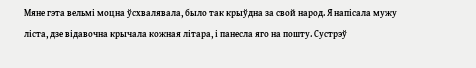Мяне гэта вельмі моцна ўсхвалявала, было так крыўдна за свой народ. Я напісала мужу ліста, дзе відавочна крычала кожная літара, і панесла яго на пошту. Сустрэў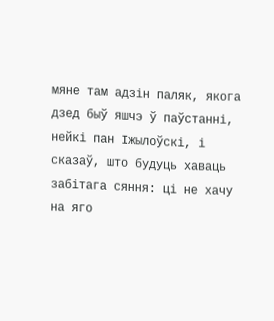мяне там адзін паляк, якога дзед быў яшчэ ў паўстанні, нейкі пан Іжылоўскі, і сказаў, што будуць хаваць забітага сяння: ці не хачу на яго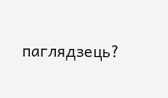паглядзець?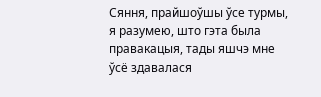Сяння, прайшоўшы ўсе турмы, я разумею, што гэта была правакацыя, тады яшчэ мне ўсё здавалася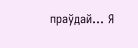праўдай... Я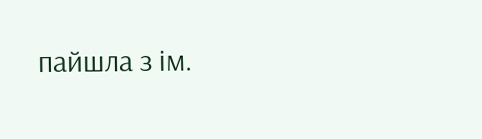пайшла з ім.